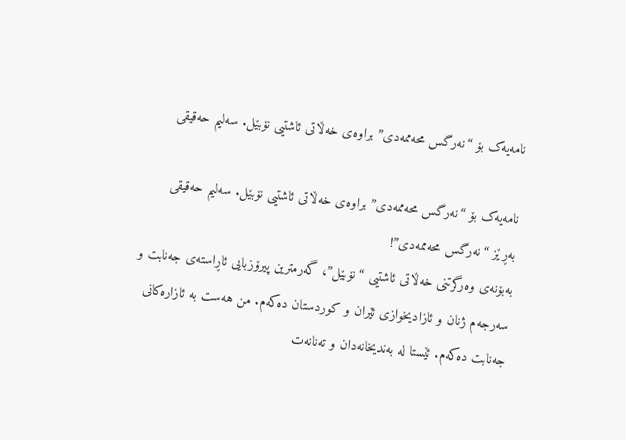نامەیەک بۆ “نەرگس محەممەدی” براوەی خەڵاتی ئاشتیی نۆبێل. سەلیم حەقیقی

نامەیەک بۆ “نەرگس محەممەدی” براوەی خەڵاتی ئاشتیی نۆبێل. سەلیم حەقیقی
بەڕێز “نەرگس محەممەدی”!
بەبۆنەی وەرگرتنی خەڵاتی ئاشتیی “نۆبێل”، گەرمترین پیرۆزبایی ئاڕاستەی جەنابت و سەرجەم ژنان و ئازادیخوازی ئێران و کوردستان دەکەم. من هەست بە ئازارەکانی جەنابت دەکەم. ئێستا لە بەندیخانەدان و تەنانەت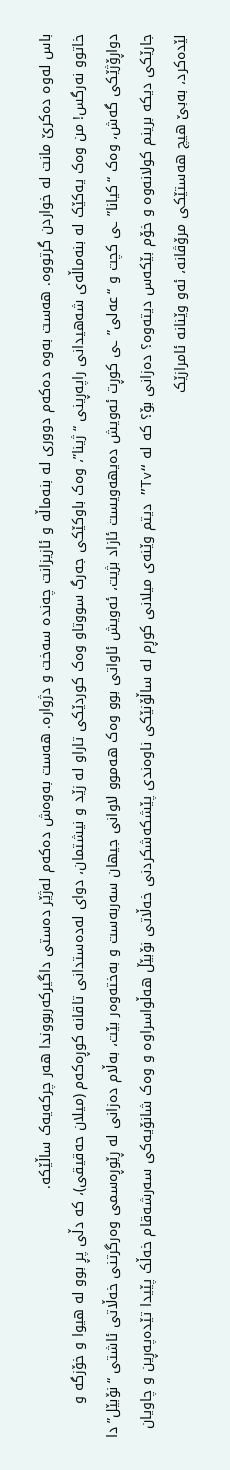باس لەوە دەکرێ مانت لە خواردن گرتووە. هەست بەوە دەکەم دووری لە بنەماڵە و ئازیزانت چەندە سەخت و دژوارە. هەست بەوەش دەکەم لەژێر دەستی داگیرکەربووندا هەر چرکەیەک ساڵێکە.
خاتوو نەرگس! من وەک یەکێک لە بنەماڵەی شەهیدانی راپەڕینی “ژینا”، وەک باوکێکی جەرگ سووتاو وەک کوردێکی تاراو لە زێد و نیشتمان، دوای لەدەستدانی تاقانە کوڕەکەم (میلان حەقیقی)، کە دڵی پڕ بوو لە هیوا و خۆزگە و دواڕۆژێکی گەش، وەک “کیانا”ـی کچت و “عەلی”ـی کوڕت ئەویش دەیهەویست ئازاد بژیت، ئەویش ئاواتی بوو وەک هەموو لاوانی جیهان سەربەست و بەختەوەر بێت، بەڵام دەزانی لە ڕێوڕەسمی وەرگرتنی خەڵاتی ئاشتی “نۆبێل”دا جارێکی دیکە برینم کولانەوە و خۆم بێکەس دیتەوە؟ دەزانی بۆ؟ کە لە “Tv” دیتم وێنەی میلانی کوڕم لە ساڵۆنێکی ناوەندی پێشکەشکردنی خەڵاتی نۆبێڵ هەڵواسراوە و وەک شانۆیەکی سەرشەقام خەڵک پێیدا تێدەپەڕین و چاویان لێدەکرد، بەبێ هیچ هەستێکی مرۆڤانە، ئەو وێنانە ئامرازێک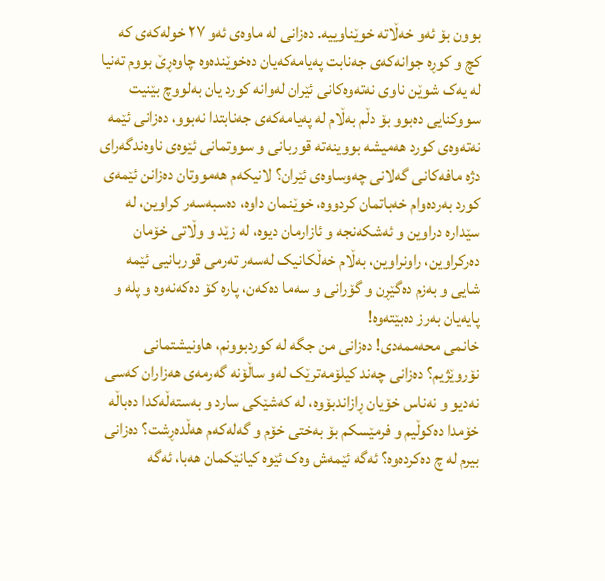بوون بۆ ئەو خەڵاتە خوێناوییە. دەزانی لە ماوەی ئەو ٢٧ خولەکەی کە کچ و کوڕە جوانەکەی جەنابت پەیامەکەیان دەخوێندەوە چاوەڕێ بووم تەنیا لە یەک شوێن ناوی نەتەوەکانی ئێران لەوانە کورد یان بەلووچ بێنیت سووکنایی دەبوو بۆ دڵم بەڵام لە پەیامەکەی جەنابتدا نەبوو، دەزانی ئێمە نەتەوەی کورد هەمیشە بووینەتە قوربانی و سووتمانی ئێوەی ناوەندگەرای دژە مافەکانی گەلانی چەوساوەی ئێران؟ لانیکەم هەمووتان دەزانن ئێمەی کورد بەردەوام خەباتمان کردووە، خوێنمان داوە، دەسبەسەر کراوین، لە سێدارە دراوین و ئەشکەنجە و ئازارمان دیوە، لە زێد و وڵاتی خۆمان دەرکراوین، راونراوین، بەڵام خەڵکانیک لەسەر تەرمی قوربانیی ئێمە شایی و بەزم دەگێڕن و گۆرانی و سەما دەکەن، پارە کۆ دەکەنەوە و پلە و پایەیان بەرز دەبێتەوە!
خانمی محەممەدی! دەزانی من جگە لە کوردبوونم، هاونیشتمانی نۆروێژیم؟ دەزانی چەند کیلۆمەترێک لەو ساڵۆنە گەرمەی هەزاران کەسی نەدیو و نەناس خۆیان ڕازاندبۆوە، لە کەشێکی سارد و بەستەڵەکدا دەباڵە خۆمدا دەکوڵیم و فرمێسکم بۆ بەختی خۆم و گەلەکەم هەڵدەڕشت؟ دەزانی بیرم لە چ دەکردەوە؟ ئەگە ئێمەش وەک ئێوە کیانێکمان هەبا، ئەگە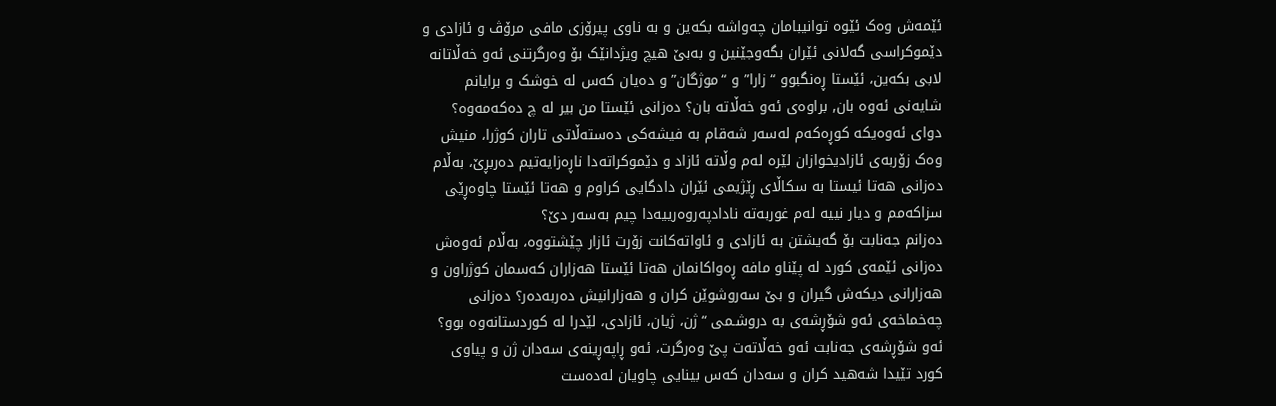ئێمەش وەک ئێوە توانیبامان چەواشە بکەین و بە ناوی پیرۆزی مافی مرۆڤ و ئازادی و دێموکراسی گەلانی ئێران بگەوجێنین و بەبێ هیچ ویژدانێک بۆ وەرگرتنی ئەو خەڵاتانە لابی بکەین، ئێستا ڕەنگبوو “زارا” و “موژگان” و دەیان کەس لە خوشک و برایانم شایەنی ئەوە بان, براوەی ئەو خەڵاتە بان؟ دەزانی ئێستا من بیر لە چ دەکەمەوە؟ دوای ئەوەیکە کوڕەکەم لەسەر شەقام بە فیشەکی دەستەڵاتی تاران کوژرا، منیش وەک زۆربەی ئازادیخوازان لێرە لەم وڵاتە ئازاد و دێموکراتەدا ناڕەزایەتیم دەربڕێ، بەڵام دەزانی هەتا ئیستا بە سکاڵای ڕێژیمی ئێران دادگایی کراوم و هەتا ئێستا چاوەڕێی سزاکەمم و دیار نییە لەم غوربەتە نادادپەروەرییەدا چیم بەسەر دێ؟
دەزانم جەنابت بۆ گەیشتن بە ئازادی و ئاواتەکانت زۆرت ئازار چێشتووە، بەڵام ئەوەش دەزانی ئێمەی کورد لە پێناو مافە ڕەواکانمان هەتا ئێستا هەزاران کەسمان کوژراون و هەزارانی دیکەش گیران و بێ سەروشوێن کران و هەزارانیش دەربەدەر؟ دەزانی چەخماخەی ئەو شۆڕشەی بە دروشـمی “ژن، ژیان، ئازادی، لێدرا لە کوردستانەوە بوو؟ ئەو شۆڕشەی جەنابت ئەو خەڵاتەت پێ وەرگرت، ئەو ڕاپەڕینەی سەدان ژن و پیاوی کورد تێیدا شەهید کران و سەدان کەس بینایی چاویان لەدەست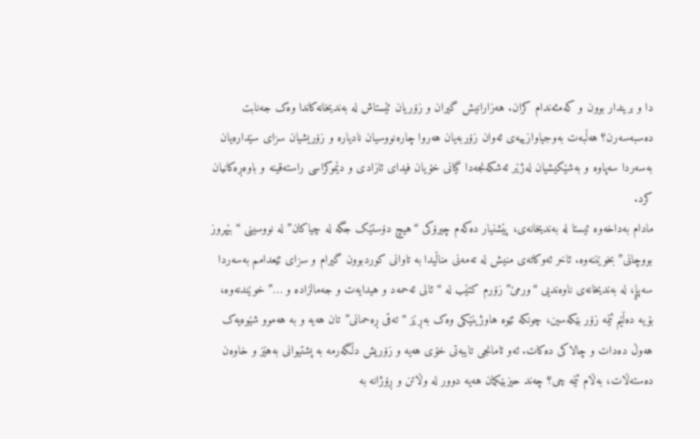دا و بریندار بوون و کەمئەندام کران. هەزارانیش گیران و زۆریان ئێستاش لە بەندیخانەکاندا وەک جەنابت دەسبەسەرن؟ هەڵبەت بەوجیاوازییەی ئەوان زۆربەیان هەروا چارەنووسیان نادیارە و زۆریشیان سزای سێدارەیان بەسەردا سەپاوە و بەشێکیشیان لەژێر ئەشکەنجەدا گیانی خۆیان فیدای ئازادی و دێموکراسی راستەقینە و باوەڕەکانیان کرد.
مادام بەداخەوە ئیستا لە بەندیخانەی، پێشنیار دەکەم چیرۆکی “هیچ دۆستێک جگە لە چیاکان” لە نووسینی “بێهروز بووچانی” بخوێننەوە. ئاخر ئەوکاتەی منیش لە تەمەنی مناڵیدا بە تاوانی کوردبوون گیرام و سزای ئێعدامم بەسەردا سەپإٕ، لە بەندیخانەی ناوەندیی “ورمێ” زۆرم کتێب لە “ئالی ئەحمەد و هیدایەت و جەمالزادە و …” خوێندنەوە، بۆیە دەڵێم ئێمە زۆر بێکەسین، چونکە ئێوە هاوژینێکی وەک بەڕێز “تەقی ڕەحمانی”تان هەیە و بە هەموو شێوەیەک هەوڵ دەدات و چالاکی دەکات. ئەو ئامانجی تایبەتی خۆی هەیە و زۆریش دڵگەرمە بە پشتیوانی بەهێز و خاوەن دەستەڵات، بەڵام ئێمە چی؟ چەند حیزبێکمان هەیە دوور لە وڵاتن و ڕۆژانە بە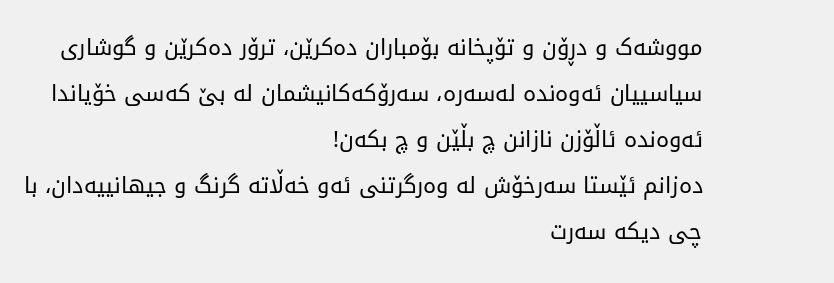مووشەک و دڕۆن و تۆپخانە بۆمباران دەکرێن، ترۆر دەکرێن و گوشاری سیاسییان ئەوەندە لەسەرە، سەرۆکەکانیشمان لە بێ کەسی خۆیاندا ئەوەندە ئاڵۆزن نازانن چ بڵێن و چ بکەن!
دەزانم ئێستا سەرخۆش لە وەرگرتنی ئەو خەڵاتە گرنگ و جیهانییەدان، با چی دیکە سەرت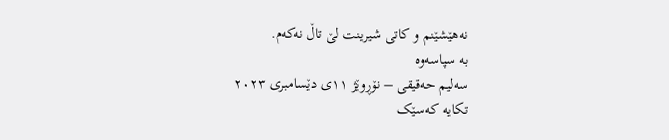نەهێشێنم و کاتی شیرینت لێ تاڵ نەکەم.
بە سپاسەوە
سەلیم حەقیقی – نۆڕوێژ ١١ی دێسامبری ٢٠٢٣
تکایە کەسێک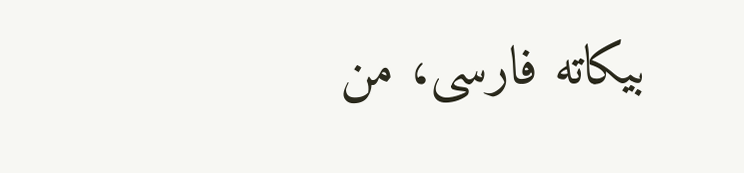بیکاتە فارسی، من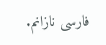فارسی نازانم.